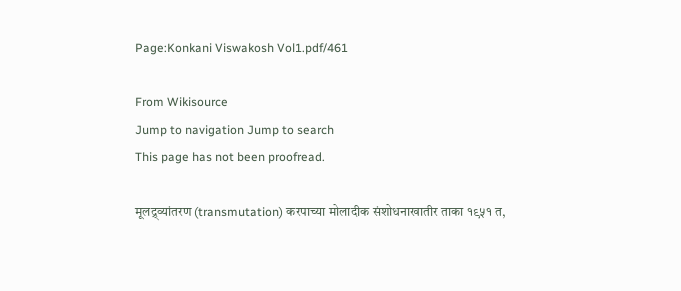Page:Konkani Viswakosh Vol1.pdf/461

From Wikisource
Jump to navigation Jump to search
This page has not been proofread.

मूलद्र्व्यांतरण (transmutation) करपाच्या मोलादीक संशोधनाखातीर ताका १९५१ त,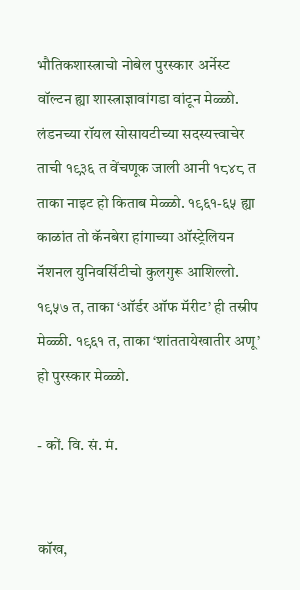भौतिकशास्त्राचो नोबेल पुरस्कार अर्नेस्ट वॉल्टन ह्या शास्त्राज्ञावांगडा वांटून मेळ्ळो. लंडनच्या रॉयल सोसायटीच्या सदस्यत्त्वाचेर ताची १९३६ त वेंचणूक जाली आनी १८४८ त ताका नाइट हो किताब मेळ्ळो. १९६१-६५ ह्या काळांत तो कॅनबेरा हांगाच्या ऑस्ट्रेलियन नॅशनल युनिवर्सिटीचो कुलगुरू आशिल्लो. १९५७ त, ताका ‘ऑर्डर ऑफ मॅरीट’ ही तस्रीप मेळ्ळी. १९६१ त, ताका ‘शांततायेखातीर अणू’ हो पुरस्कार मेळ्ळो.

- कों. वि. सं. मं.


कॉख,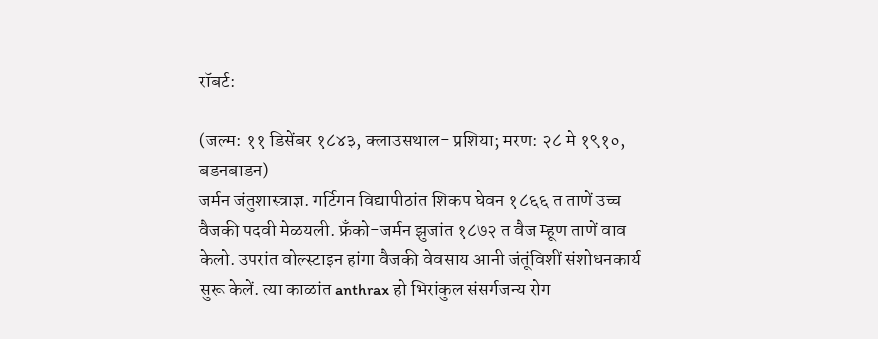रॉबर्ट:

(जल्म: ११ डिसेंबर १८४३, क्लाउसथाल- प्रशिया; मरण: २८ मे १९१०, बडनबाडन)
जर्मन जंतुशास्त्राज्ञ. गर्टिगन विद्यापीठांत शिकप घेवन १८६६ त ताणें उच्च वैजकी पदवी मेळयली. फ्रँको-जर्मन झुजांत १८७२ त वैज म्हूण ताणें वाव केलो. उपरांत वोल्स्टाइन हांगा वैजकी वेवसाय आनी जंतूंविशीं संशोधनकार्य सुरू केलें. त्या काळांत anthrax हो भिरांकुल संसर्गजन्य रोग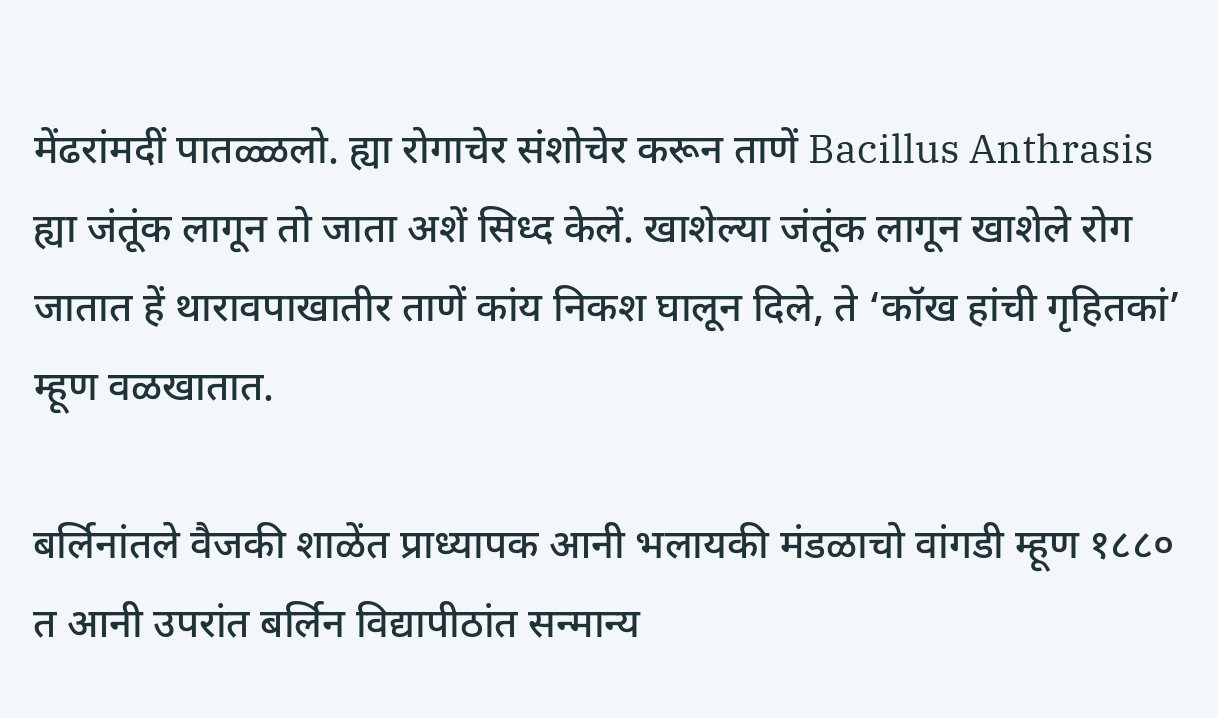मेंढरांमदीं पातळ्ळलो. ह्या रोगाचेर संशोचेर करून ताणें Bacillus Anthrasis ह्या जंतूंक लागून तो जाता अशें सिध्द केलें. खाशेल्या जंतूंक लागून खाशेले रोग जातात हें थारावपाखातीर ताणें कांय निकश घालून दिले, ते ‘कॉख हांची गृहितकां’ म्हूण वळखातात.

बर्लिनांतले वैजकी शाळेंत प्राध्यापक आनी भलायकी मंडळाचो वांगडी म्हूण १८८० त आनी उपरांत बर्लिन विद्यापीठांत सन्मान्य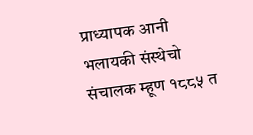प्राध्यापक आनी भलायकी संस्थेचो संचालक म्हूण १८८५ त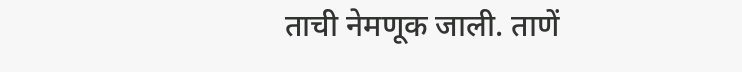ताची नेमणूक जाली. ताणें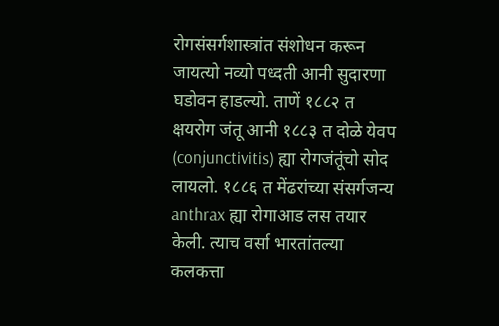रोगसंसर्गशास्त्रांत संशोधन करून जायत्यो नव्यो पध्दती आनी सुदारणा घडोवन हाडल्यो. ताणें १८८२ त क्षयरोग जंतू आनी १८८३ त दोळे येवप (conjunctivitis) ह्या रोगजंतूंचो सोद लायलो. १८८६ त मेंढरांच्या संसर्गजन्य anthrax ह्या रोगाआड लस तयार केली. त्याच वर्सा भारतांतल्या कलकत्ता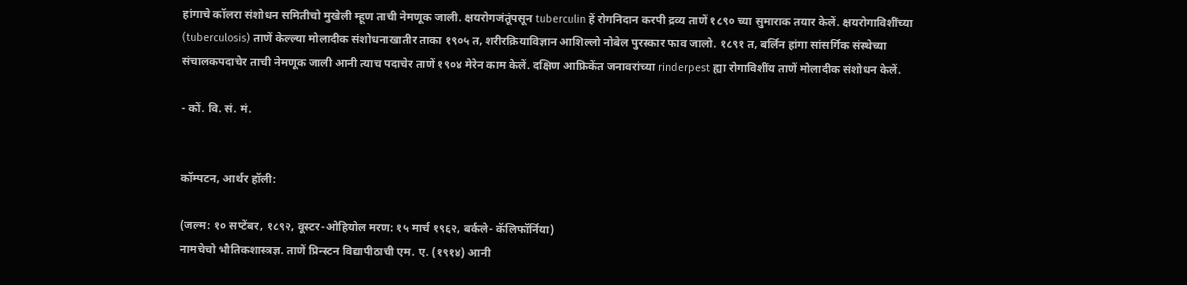हांगाचे कॉलरा संशोधन समितीचो मुखेली म्हूण ताची नेमणूक जाली. क्षयरोगजंतूंपसून tuberculin हें रोगनिदान करपी द्रव्य ताणें १८९० च्या सुमाराक तयार केलें. क्षयरोगाविशींच्या (tuberculosis) ताणें केल्ल्या मोलादीक संशोधनाखातीर ताका १९०५ त, शरीरक्रियाविज्ञान आशिल्लो नोबेल पुरस्कार फाव जालो. १८९१ त, बर्लिन हांगा सांसर्गिक संस्थेच्या संचालकपदाचेर ताची नेमणूक जाली आनी त्याच पदाचेर ताणें १९०४ मेरेन काम केलें. दक्षिण आफ्रिकेंत जनावरांच्या rinderpest ह्या रोगाविशींय ताणें मोलादीक संशोधन केलें.

- कों. वि. सं. मं.


कॉम्पटन, आर्थर हॉली:

(जल्म: १० सप्टेंबर, १८९२, वूस्टर-ओहियोल मरण: १५ मार्च १९६२, बर्कले- कॅलिफॉर्निया)
नामचेचो भौतिकशास्त्रज्ञ. ताणें प्रिन्स्टन विद्यापीठाची एम. ए. (१९१४) आनी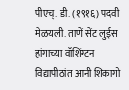पीएच्‌. डी. (१९१६) पदवी मेळयली. ताणें सेंट लुईस हांगाच्या वॉशिंग्टन विद्यापीठांत आनी शिकागो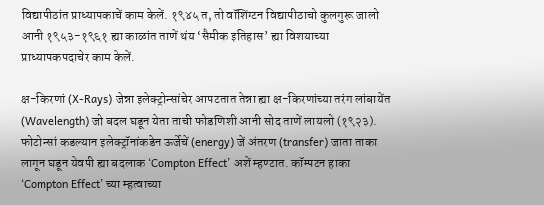विद्यापीठांत प्राध्यापकाचें काम केलें. १९४५ त, तो वॉशिंग्टन विद्यापीठाचो कुलगुरू जालो आनी १९५३-१९६१ ह्या काळांत ताणें थंय ‘सैमीक इतिहास’ ह्या विशयाच्या प्राध्यापकपदाचेर काम केलें.

क्ष-किरणां (X-Rays) जेन्ना इलेक्ट्रोन्सांचेर आपटतात तेन्ना ह्या क्ष-किरणांच्या तरंग लांबायेंत (Wavelength) जो बदल घडून येता ताची फोडणिशी आनी सोद ताणें लायलो (१९२३). फोटोन्सां कडल्यान इलेक्ट्रॉनांकडेन ऊर्जेचें (energy) जें अंतरण (transfer) जाता ताका लागून घडून येवपी ह्या बदलाक ‘Compton Effect’ अशें म्हण्टात. कॉम्पटन हाका ‘Compton Effect’ च्या म्हत्वाच्या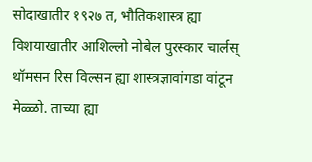सोदाखातीर १९२७ त, भौतिकशास्त्र ह्या विशयाखातीर आशिल्लो नोबेल पुरस्कार चार्लस्‌ थॉमसन रिस विल्सन ह्या शास्त्रज्ञावांगडा वांटून मेळ्ळो. ताच्या ह्या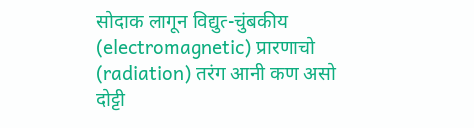सोदाक लागून विद्युत्‍-चुंबकीय (electromagnetic) प्रारणाचो (radiation) तरंग आनी कण असो दोट्टी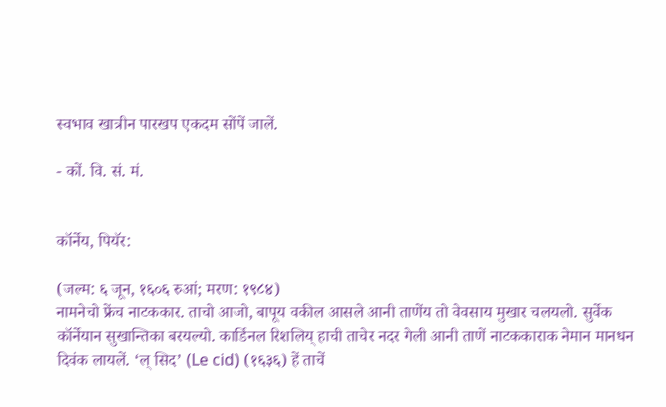स्वभाव खात्रीन पारखप एकदम सोंपें जालें.

- कों. वि. सं. मं.


कॉर्नेय, पियॅर:

(जल्म: ६ जून, १६०६ रुआं; मरण: १९८४)
नामनेचो फ्रेंच नाटककार. ताचो आजो, बापूय वकील आसले आनी ताणेंय तो वेवसाय मुखार चलयलो. सुर्वेक कॉर्नेयान सुखान्तिका बरयल्यो. कार्डिनल रिशलिय्‌ हाची ताचेर नदर गेली आनी ताणें नाटककाराक नेमान मानधन दिवंक लायलें. ‘ल्‌ सिद’ (Le cid) (१६३६) हें ताचें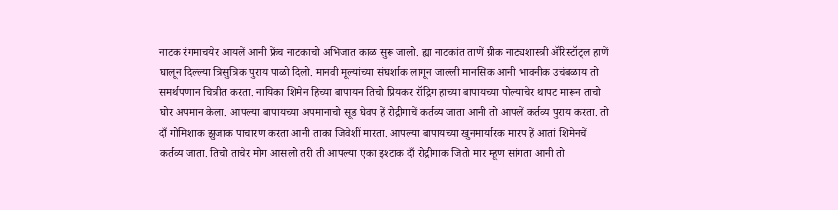नाटक रंगमाचयेर आयलें आनी फ्रेंच नाटकाचो अभिजात काळ सुरू जालो. ह्या नाटकांत ताणें ग्रीक नाट्यशास्त्री ॲरिस्टॉट्‌ल हाणें घालून दिल्ल्या त्रिसुत्रिक पुराय पाळो दिलो. मानवी मूल्यांच्या संघर्शाक लागून जाल्ली मानसिक आनी भावनीक उचंबळाय तो समर्थपणान चित्रीत करता. नायिका शिमेन हिच्या बापायन तिचो प्रियकर रॉद्रिग हाच्या बापायच्या पोल्याचेर थापट मारून ताचो घोर अपमान केला. आपल्या बापायच्या अपमानाचो सूड घेवप हें रोद्रीगाचें कर्तव्य जाता आनी तो आपलें कर्तव्य पुराय करता. तो दाँ गोमिशाक झुजाक पाचारण करता आनी ताका जिवेशीं मारता. आपल्या बापायच्या खुनमार्यारक मारप हें आतां शिमेनचें कर्तव्य जाता. तिचो ताचेर मोग आसलो तरी ती आपल्या एका इश्टाक दाँ रोद्रीगाक जितो मार म्हूण सांगता आनी तो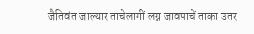जैतिवंत जाल्यार ताचेलागीं लग्न जावपाचें ताका उतर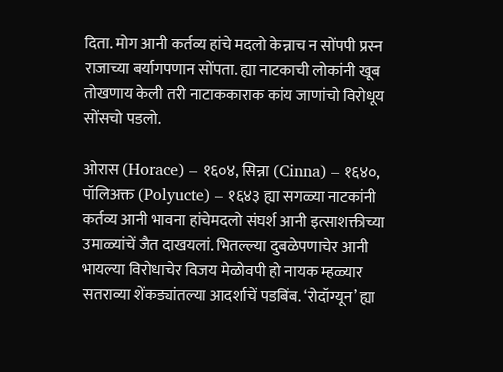दिता. मोग आनी कर्तव्य हांचे मदलो केन्नाच न सोंपपी प्रस्न राजाच्या बर्यागपणान सोंपता. ह्या नाटकाची लोकांनी खूब तोखणाय केली तरी नाटाककाराक कांय जाणांचो विरोधूय सोंसचो पडलो.

ओरास (Horace) – १६०४, सिन्ना (Cinna) – १६४०, पॉलिअक्त (Polyucte) – १६४३ ह्या सगळ्या नाटकांनी कर्तव्य आनी भावना हांचेमदलो संघर्श आनी इत्साशक्तीच्या उमाळ्यांचें जैत दाखयलां. भितल्ल्या दुबळेपणाचेर आनी भायल्या विरोधाचेर विजय मेळोवपी हो नायक म्हळ्यार सतराव्या शेंकड्यांतल्या आदर्शाचें पडबिंब. ‘रोदॉग्यून’ ह्या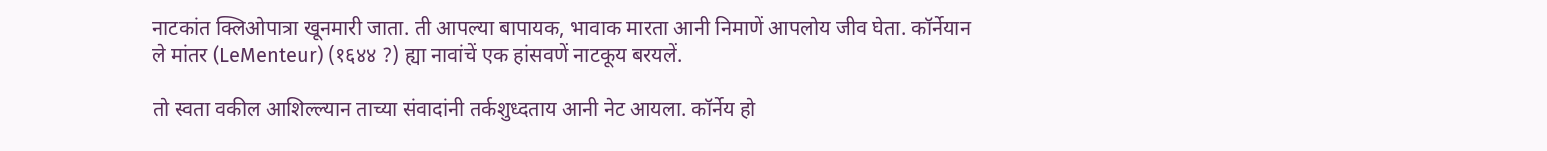नाटकांत क्लिओपात्रा खूनमारी जाता. ती आपल्या बापायक, भावाक मारता आनी निमाणें आपलोय जीव घेता. कॉर्नेयान ले मांतर (LeMenteur) (१६४४ ?) ह्या नावांचें एक हांसवणें नाटकूय बरयलें.

तो स्वता वकील आशिल्ल्यान ताच्या संवादांनी तर्कशुध्दताय आनी नेट आयला. कॉर्नेय हो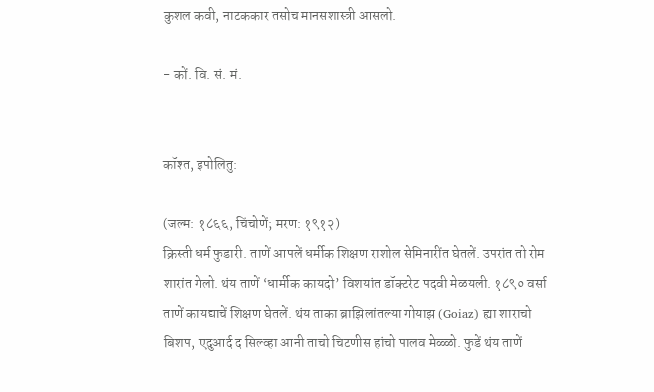कुशल कवी, नाटककार तसोच मानसशास्त्री आसलो.

- कों. वि. सं. मं.


कॉश्त, इपोलितु:

(जल्म: १८६६, चिंचोणें; मरण: १९१२)
क्रिस्ती धर्म फुडारी. ताणें आपलें धर्मीक शिक्षण राशोल सेमिनारींत घेतलें. उपरांत तो रोम शारांत गेलो. थंय ताणें ‘धार्मीक कायदो’ विशयांत डॉक्टरेट पदवी मेळयली. १८९० वर्सा ताणें कायद्याचें शिक्षण घेतलें. थंय ताका ब्राझिलांतल्या गोयाझ (Goiaz) ह्या शाराचो बिशप, एदुआर्द द सिल्व्हा आनी ताचो चिटणीस हांचो पालव मेळ्ळो. फुडें थंय ताणें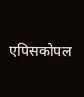एपिसकोपल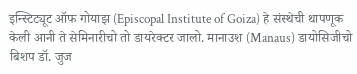इन्स्टिट्यूट ऑफ गोयाझ (Episcopal Institute of Goiza) हे संस्थेची थापणूक केली आनी ते सेमिनारीचो तो डायरेक्टर जालो. मानाउश (Manaus) डायोसिजीचो बिशप डॉ. जुज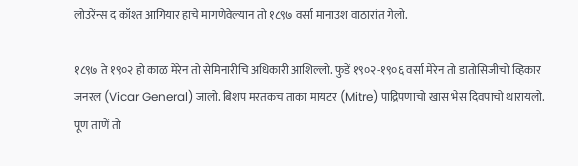लोउरेंन्स द कॉश्त आगियार हाचे मागणेवेल्यान तो १८९७ वर्सा मानाउश वाठारांत गेलो.

१८९७ ते १९०२ हो काळ मेरेन तो सेमिनारीचि अधिकारी आशिल्लो. फुडें १९०२-१९०६ वर्सा मेरेन तो डातोसिजीचो व्हिकार जनरल (Vicar General) जालो. बिशप मरतकच ताका मायटर (Mitre) पाद्रिपणाचो खास भेस दिवपाचो थारायलो. पूण ताणें तो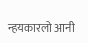न्हयकारलो आनी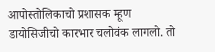आपोस्तोलिकाचो प्रशासक म्हूण डायोसिजीचो कारभार चलोवंक लागलो. तो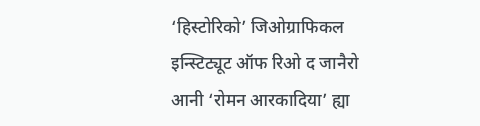‘हिस्टोरिको’ जिओग्राफिकल इन्स्टिट्यूट ऑफ रिओ द जानैरो आनी ‘रोमन आरकादिया’ ह्या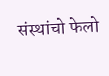संस्थांचो फेलो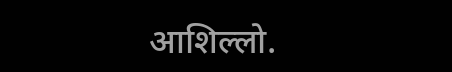आशिल्लो.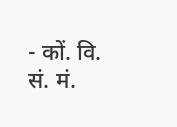- कों. वि. सं. मं.